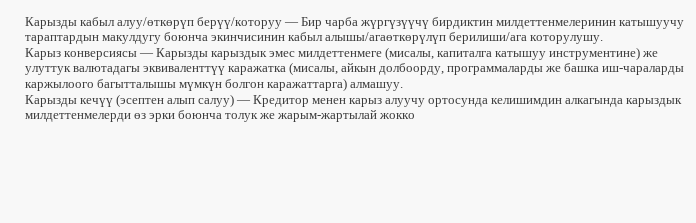Карызды кабыл алуу/өткөрүп берүү/которуу — Бир чарба жүргүзүүчү бирдиктин милдеттенмелеринин катышуучу тараптардын макулдугу боюнча экинчисинин кабыл алышы/агаөткөрүлүп берилиши/ага которулушу.
Карыз конверсиясы — Карызды карыздык эмес милдеттенмеге (мисалы, капиталга катышуу инструментине) же улуттук валютадагы эквиваленттүү каражатка (мисалы, айкын долбоорду, программаларды же башка иш-чараларды каржылоого багытталышы мүмкүн болгон каражаттарга) алмашуу.
Карызды кечүү (эсептен алып салуу) — Кредитор менен карыз алуучу ортосунда келишимдин алкагында карыздык милдеттенмелерди өз эрки боюнча толук же жарым-жартылай жокко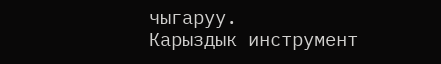чыгаруу.
Карыздык инструмент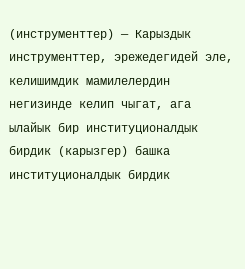(инструменттер) — Карыздык инструменттер, эрежедегидей эле, келишимдик мамилелердин негизинде келип чыгат, ага ылайык бир институционалдык бирдик (карызгер) башка институционалдык бирдик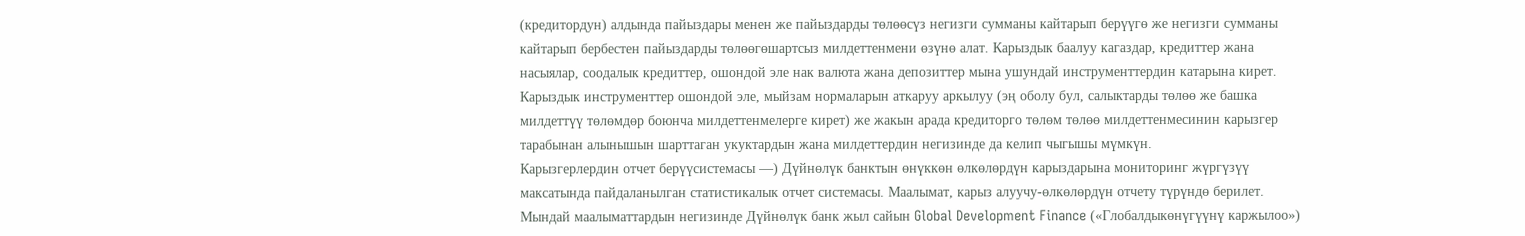(кредитордун) алдында пайыздары менен же пайыздарды төлөөсүз негизги сумманы кайтарып берүүгө же негизги сумманы кайтарып бербестен пайыздарды төлөөгөшартсыз милдеттенмени өзүнө алат. Карыздык баалуу кагаздар, кредиттер жана насыялар, соодалык кредиттер, ошондой эле нак валюта жана депозиттер мына ушундай инструменттердин катарына кирет. Карыздык инструменттер ошондой эле, мыйзам нормаларын аткаруу аркылуу (эң оболу бул, салыктарды төлөө же башка милдеттүү төлөмдөр боюнча милдеттенмелерге кирет) же жакын арада кредиторго төлөм төлөө милдеттенмесинин карызгер тарабынан алынышын шарттаган укуктардын жана милдеттердин негизинде да келип чыгышы мүмкүн.
Карызгерлердин отчет берүүсистемасы —) Дүйнөлүк банктын өнүккөн өлкөлөрдүн карыздарына мониторинг жүргүзүү максатында пайдаланылган статистикалык отчет системасы. Маалымат, карыз алуучу-өлкөлөрдүн отчету түрүндө берилет. Мындай маалыматтардын негизинде Дүйнөлүк банк жыл сайын Global Development Finance («Глобалдыкөнүгүүнү каржылоо»)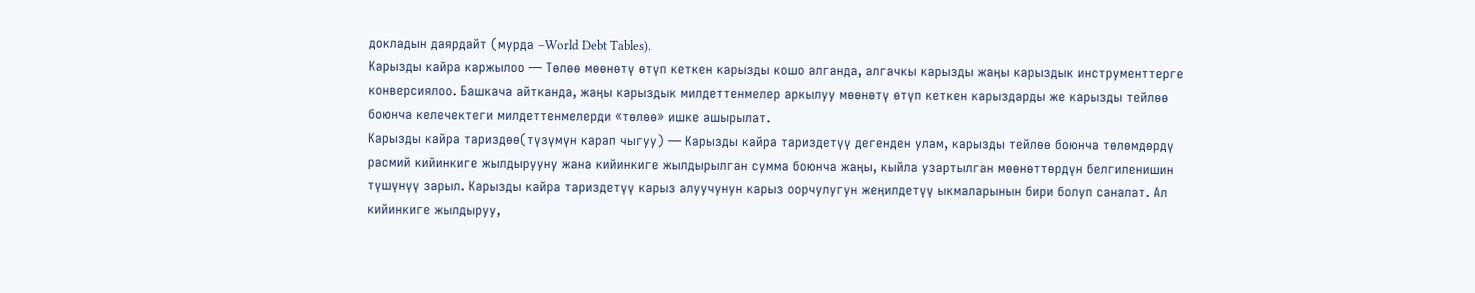докладын даярдайт (мурда –World Debt Tables).
Карызды кайра каржылоо — Төлөө мөөнөтү өтүп кеткен карызды кошо алганда, алгачкы карызды жаңы карыздык инструменттерге конверсиялоо. Башкача айтканда, жаңы карыздык милдеттенмелер аркылуу мөөнөтү өтүп кеткен карыздарды же карызды тейлөө боюнча келечектеги милдеттенмелерди «төлөө» ишке ашырылат.
Карызды кайра тариздөө(түзүмүн карап чыгуу) — Карызды кайра тариздетүү дегенден улам, карызды тейлөө боюнча төлөмдөрдү расмий кийинкиге жылдырууну жана кийинкиге жылдырылган сумма боюнча жаңы, кыйла узартылган мөөнөттөрдүн белгиленишин түшүнүү зарыл. Карызды кайра тариздетүү карыз алуучунун карыз оорчулугун жеңилдетүү ыкмаларынын бири болуп саналат. Ал кийинкиге жылдыруу,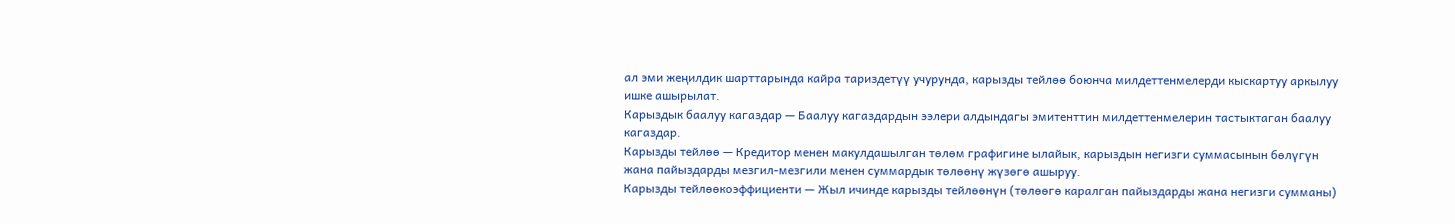ал эми жеңилдик шарттарында кайра тариздетүү учурунда, карызды тейлөө боюнча милдеттенмелерди кыскартуу аркылуу ишке ашырылат.
Карыздык баалуу кагаздар — Баалуу кагаздардын ээлери алдындагы эмитенттин милдеттенмелерин тастыктаган баалуу кагаздар.
Карызды тейлөө — Кредитор менен макулдашылган төлөм графигине ылайык, карыздын негизги суммасынын бөлүгүн жана пайыздарды мезгил-мезгили менен суммардык төлөөнү жүзөгө ашыруу.
Карызды тейлөөкоэффициенти — Жыл ичинде карызды тейлөөнүн (төлөөгө каралган пайыздарды жана негизги сумманы)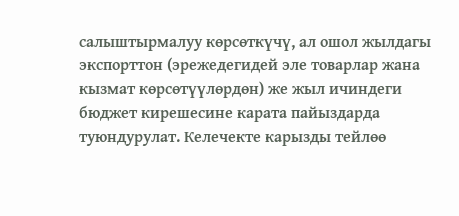салыштырмалуу көрсөткүчү, ал ошол жылдагы экспорттон (эрежедегидей эле товарлар жана кызмат көрсөтүүлөрдөн) же жыл ичиндеги бюджет кирешесине карата пайыздарда туюндурулат. Келечекте карызды тейлөө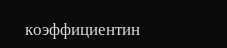коэффициентин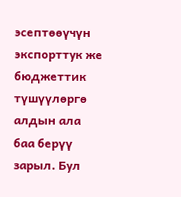эсептөөүчүн экспорттук же бюджеттик түшүүлөргө алдын ала баа берүү зарыл. Бул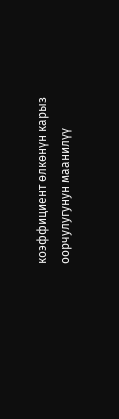коэффициент өлкөнүн карыз оорчулугунун маанилүү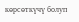көрсөткүчү болуп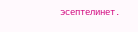эсептелинет.